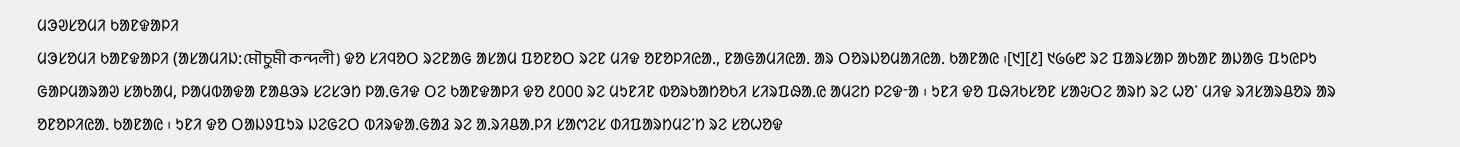ᱢᱳᱣᱥᱚᱢᱤ ᱠᱟᱱᱫᱟᱞᱤ
ᱢᱳᱥᱚᱢᱤ ᱠᱟᱱᱫᱟᱞᱤ (ᱟᱥᱟᱢᱤᱡᱺমৌচুমী কন্দলী) ᱫᱚ ᱥᱤᱧᱚᱛ ᱨᱮᱱᱟᱜ ᱟᱥᱟᱢ ᱯᱚᱱᱚᱛ ᱨᱮᱱ ᱢᱤᱫ ᱚᱱᱚᱞᱤᱭᱟᱹ, ᱱᱟᱜᱟᱢᱤᱭᱟᱹ ᱟᱨ ᱛᱚᱨᱡᱚᱢᱟᱤᱭᱟᱹ ᱠᱟᱱᱟᱭ ᱾[᱑][᱒] ᱑᱙᱙᱘ ᱨᱮ ᱯᱟᱨᱥᱟᱞ ᱟᱠᱟᱱ ᱟᱡᱟᱜ ᱯᱩᱭᱞᱩ ᱜᱟᱞᱢᱟᱨᱟᱣ ᱥᱟᱠᱟᱢ, ᱞᱟᱢᱵᱟᱫᱟ ᱱᱟᱪᱳᱨ ᱥᱮᱥᱳᱴ ᱞᱟᱹᱜᱤᱫ ᱛᱮ ᱠᱟᱱᱫᱟᱞᱤ ᱫᱚ ᱒᱐᱐᱐ ᱨᱮ ᱢᱩᱱᱤᱱ ᱵᱚᱨᱠᱟᱴᱚᱠᱤ ᱥᱤᱨᱯᱷᱟᱹᱭ ᱟᱢᱮᱴ ᱞᱮᱫᱼᱟ ᱾ ᱩᱱᱤ ᱫᱚ ᱯᱷᱤᱠᱥᱚᱱ ᱥᱟᱶᱛᱮ ᱟᱨᱴ ᱨᱮ ᱦᱚᱸ ᱢᱤᱫ ᱨᱤᱥᱟᱨᱪᱚᱨ ᱟᱨ ᱚᱱᱚᱞᱤᱭᱟᱹ ᱠᱟᱱᱟᱭ ᱾ ᱩᱱᱤ ᱫᱚ ᱛᱟᱡᱽᱯᱩᱨ ᱡᱮᱜᱮᱛ ᱵᱤᱨᱫᱟᱹᱜᱟᱲ ᱨᱮ ᱟᱹᱨᱤᱪᱟᱹᱞᱤ ᱥᱟᱬᱮᱥ ᱰᱤᱯᱟᱨᱴᱢᱮᱸᱴ ᱨᱮ ᱥᱚᱦᱚᱫ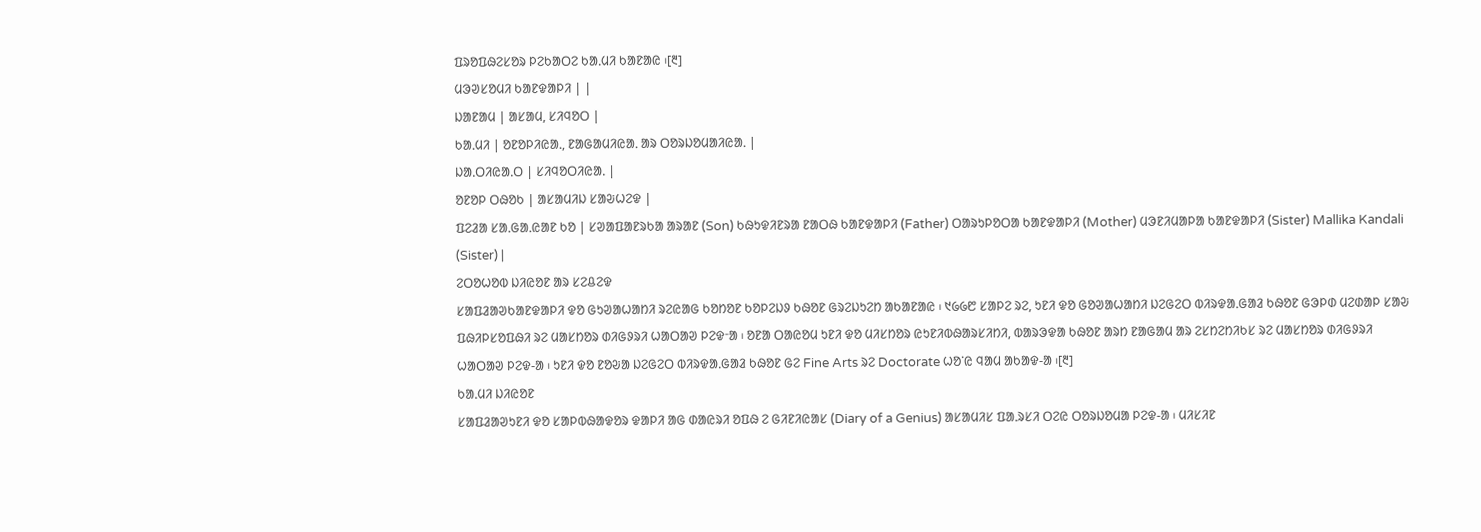ᱯᱨᱚᱯᱷᱮᱥᱚᱨ ᱞᱮᱠᱟᱛᱮ ᱠᱟᱹᱢᱤ ᱠᱟᱱᱟᱭ ᱾[᱓]
ᱢᱳᱣᱥᱚᱢᱤ ᱠᱟᱱᱫᱟᱞᱤ | |
ᱡᱟᱱᱟᱢ | ᱟᱥᱟᱢ, ᱥᱤᱧᱚᱛ |
ᱠᱟᱹᱢᱤ | ᱚᱱᱚᱞᱤᱭᱟᱹ, ᱱᱟᱜᱟᱢᱤᱭᱟᱹ ᱟᱨ ᱛᱚᱨᱡᱚᱢᱟᱤᱭᱟᱹ |
ᱡᱟᱹᱛᱤᱭᱟᱹᱛ | ᱥᱤᱧᱚᱛᱤᱭᱟᱹ |
ᱚᱱᱚᱞ ᱛᱷᱚᱠ | ᱟᱥᱟᱢᱤᱡ ᱥᱟᱶᱦᱮᱫ |
ᱯᱮᱲᱟ ᱥᱟᱹᱜᱟᱹᱭᱟᱱ ᱠᱚ | ᱥᱣᱟᱯᱟᱱᱨᱠᱟ ᱟᱨᱟᱱ (Son) ᱠᱷᱩᱫᱤᱱᱨᱟ ᱱᱟᱛᱷ ᱠᱟᱱᱫᱟᱞᱤ (Father) ᱛᱟᱨᱩᱞᱚᱛᱟ ᱠᱟᱱᱫᱟᱞᱤ (Mother) ᱢᱳᱱᱤᱢᱟᱞᱟ ᱠᱟᱱᱫᱟᱞᱤ (Sister) Mallika Kandali (Sister) |
ᱮᱛᱚᱦᱚᱵ ᱡᱤᱭᱚᱱ ᱟᱨ ᱥᱮᱪᱮᱫ
ᱥᱟᱯᱲᱟᱣᱠᱟᱱᱫᱟᱞᱤ ᱫᱚ ᱜᱩᱣᱟᱦᱟᱴᱤ ᱨᱮᱭᱟᱜ ᱠᱚᱴᱚᱱ ᱠᱚᱞᱮᱡᱽ ᱠᱷᱚᱱ ᱜᱨᱮᱡᱩᱮᱴ ᱟᱠᱟᱱᱟᱭ ᱾ ᱑᱙᱙᱘ ᱥᱟᱞᱮ ᱨᱮ, ᱩᱱᱤ ᱫᱚ ᱜᱚᱣᱟᱦᱟᱴᱤ ᱡᱮᱜᱮᱛ ᱵᱤᱨᱫᱟᱹᱜᱟᱲ ᱠᱷᱚᱱ ᱜᱳᱞᱰ ᱢᱮᱰᱟᱞ ᱥᱟᱶ ᱯᱷᱤᱞᱥᱚᱯᱷᱤ ᱨᱮ ᱢᱟᱥᱴᱚᱨ ᱰᱤᱜᱽᱨᱤ ᱦᱟᱛᱟᱣ ᱞᱮᱫᱼᱟ ᱾ ᱚᱱᱟ ᱛᱟᱭᱚᱢ ᱩᱱᱤ ᱫᱚ ᱢᱤᱥᱴᱚᱨ ᱭᱩᱱᱤᱵᱷᱟᱨᱥᱤᱴᱤ, ᱵᱟᱨᱳᱫᱟ ᱠᱷᱚᱱ ᱟᱨᱴ ᱱᱟᱜᱟᱢ ᱟᱨ ᱮᱥᱴᱮᱴᱤᱠᱥ ᱨᱮ ᱢᱟᱥᱴᱚᱨ ᱰᱤᱜᱽᱨᱤ ᱦᱟᱛᱟᱣ ᱞᱮᱫ-ᱟ ᱾ ᱩᱱᱤ ᱫᱚ ᱱᱚᱶᱟ ᱡᱮᱜᱮᱛ ᱵᱤᱨᱫᱟᱹᱜᱟᱲ ᱠᱷᱚᱱ ᱜᱮ Fine Arts ᱨᱮ Doctorate ᱦᱚᱸᱭ ᱧᱟᱢ ᱟᱠᱟᱫ-ᱟ ᱾[᱓]
ᱠᱟᱹᱢᱤ ᱡᱤᱭᱚᱱ
ᱥᱟᱯᱲᱟᱣᱩᱱᱤ ᱫᱚ ᱥᱟᱞᱵᱷᱟᱫᱚᱨ ᱫᱟᱞᱤ ᱟᱜ ᱰᱟᱭᱨᱤ ᱚᱯᱷ ᱮ ᱜᱤᱱᱤᱭᱟᱥ (Diary of a Genius) ᱟᱥᱟᱢᱤᱥ ᱯᱟᱹᱨᱥᱤ ᱛᱮᱭ ᱛᱚᱨᱡᱚᱢᱟ ᱞᱮᱫ-ᱟ ᱾ ᱢᱤᱥᱤᱱ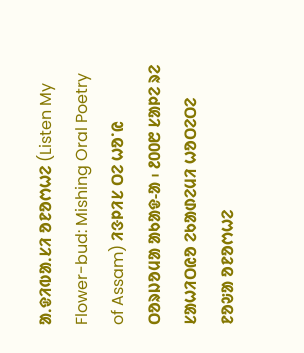ᱟᱹᱫᱤᱵᱟᱹᱥᱤ ᱚᱱᱚᱬᱦᱮ (Listen My Flower-bud: Mishing Oral Poetry of Assam) ᱤᱝᱞᱤᱥ ᱛᱮ ᱦᱚᱸᱭ ᱛᱚᱨᱡᱚᱢᱟ ᱟᱠᱟᱫ-ᱟ ᱾ ᱒᱐᱐᱘ ᱥᱟᱞᱮ ᱨᱮ ᱥᱟᱦᱤᱛᱭᱚ ᱮᱠᱟᱰᱮᱢᱤ ᱦᱚᱛᱮᱛᱮ ᱱᱚᱶᱟ ᱚᱱᱚᱬᱦᱮ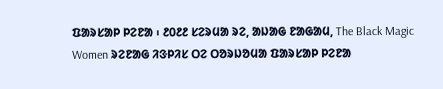ᱯᱟᱨᱥᱟᱞ ᱞᱮᱱᱟ ᱾ ᱒᱐᱒᱒ ᱥᱮᱨᱢᱟ ᱨᱮ, ᱟᱡᱟᱜ ᱱᱟᱜᱟᱢ, The Black Magic Women ᱨᱮᱱᱟᱜ ᱤᱝᱞᱤᱥ ᱛᱮ ᱛᱚᱨᱡᱚᱢᱟ ᱯᱟᱨᱥᱟᱞ ᱞᱮᱱᱟ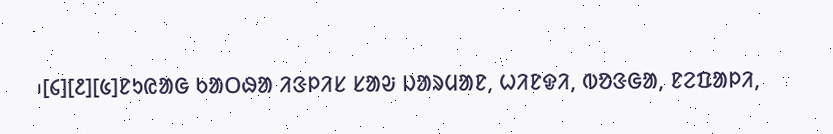᱾[᱔][᱒][᱕]ᱱᱩᱭᱟᱜ ᱠᱟᱛᱷᱟ ᱤᱝᱞᱤᱥ ᱥᱟᱶ ᱡᱟᱨᱢᱟᱱ, ᱦᱤᱱᱫᱤ, ᱵᱚᱝᱜᱟ, ᱱᱮᱯᱟᱞᱤ,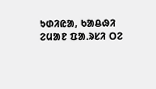ᱩᱰᱤᱭᱟ, ᱠᱟᱪᱷᱤ ᱮᱢᱟᱱ ᱯᱟᱹᱨᱥᱤ ᱛᱮ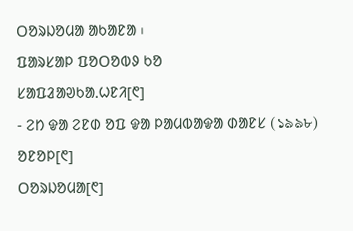ᱛᱚᱨᱡᱚᱢᱟ ᱟᱠᱟᱱᱟ ᱾
ᱯᱟᱨᱥᱟᱞ ᱯᱚᱛᱚᱵᱽ ᱠᱚ
ᱥᱟᱯᱲᱟᱣᱠᱟᱹᱦᱱᱤ[᱖]
- ᱮᱴ ᱫᱟ ᱮᱱᱰ ᱚᱯ ᱫᱟ ᱞᱟᱢᱵᱟᱫᱟ ᱰᱟᱱᱥ (১৯৯৮)
ᱚᱱᱚᱞ[᱖]
ᱛᱚᱨᱡᱚᱢᱟ[᱖]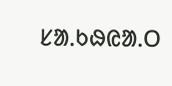ᱥᱟᱹᱠᱷᱭᱟᱹᱛ